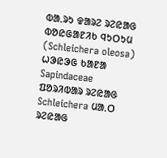ᱵᱟᱹᱨᱩ ᱫᱟᱨᱮ ᱨᱮᱭᱟᱜ ᱵᱚᱭᱜᱟᱱᱤᱠ ᱧᱩᱛᱩᱢ (Schleichera oleosa) ᱦᱳᱭᱳᱜ ᱠᱟᱱᱟ Sapindaceae ᱯᱚᱨᱤᱵᱟᱨ ᱨᱮᱭᱟᱜ Schleichera ᱢᱟᱹᱛ ᱨᱮᱭᱟᱜ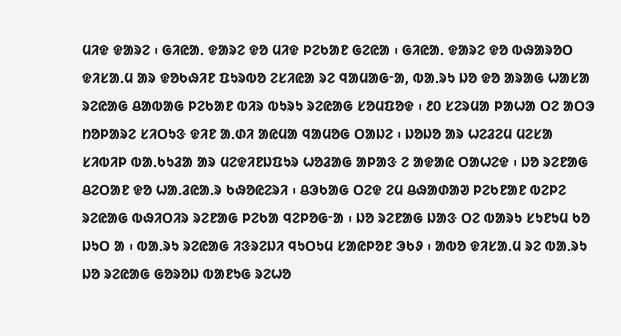ᱢᱤᱫ ᱫᱟᱨᱮ ᱾ ᱜᱤᱭᱟᱹ ᱫᱟᱨᱮ ᱫᱚ ᱢᱤᱫ ᱞᱮᱠᱟᱱ ᱜᱮᱭᱟ ᱾ ᱜᱤᱭᱟᱹ ᱫᱟᱨᱮ ᱫᱚ ᱵᱷᱟᱨᱚᱛ ᱫᱤᱥᱟᱹᱢ ᱟᱨ ᱫᱚᱠᱷᱤᱱ ᱯᱩᱨᱵᱚ ᱮᱥᱤᱭᱟ ᱨᱮ ᱧᱟᱢᱟᱜᱼᱟ, ᱵᱟᱹᱨᱩ ᱡᱚ ᱫᱚ ᱟᱨᱟᱜ ᱦᱟᱥᱟ ᱨᱮᱭᱟᱜ ᱪᱟᱵᱟᱜ ᱞᱮᱠᱟᱱ ᱵᱤᱨ ᱵᱩᱨᱩ ᱨᱮᱭᱟᱜ ᱥᱚᱢᱯᱚᱫ ᱾ ᱒᱐ ᱥᱮᱨᱢᱟ ᱞᱟᱦᱟ ᱛᱮ ᱟᱛᱳ ᱴᱚᱞᱟᱨᱮ ᱥᱤᱛᱩᱝ ᱫᱤᱱ ᱟᱹᱰᱤ ᱟᱭᱢᱟ ᱧᱟᱢᱚᱜ ᱛᱟᱡᱮ ᱾ ᱡᱚᱡᱚ ᱟᱨ ᱦᱮᱲᱮᱢ ᱢᱮᱥᱟ ᱥᱤᱵᱤᱞ ᱵᱟᱹᱠᱩᱲᱟ ᱟᱨ ᱢᱮᱫᱤᱱᱡᱯᱩᱨ ᱦᱚᱲᱟᱜ ᱟᱞᱟᱝ ᱮ ᱟᱫᱟᱭ ᱛᱟᱦᱮᱫ ᱾ ᱡᱚ ᱨᱮᱱᱟᱜ ᱪᱮᱛᱟᱱ ᱫᱚ ᱦᱟᱹᱲᱭᱟᱹᱨ ᱠᱷᱚᱭᱮᱨᱤ ᱾ ᱪᱳᱠᱟᱜ ᱛᱮᱫ ᱮᱢ ᱪᱷᱟᱰᱟᱣ ᱞᱮᱠᱱᱟᱱ ᱵᱮᱞᱮ ᱨᱮᱭᱟᱜ ᱵᱷᱤᱛᱤᱨ ᱨᱮᱱᱟᱜ ᱞᱮᱠᱟ ᱧᱮᱞᱚᱜᱼᱟ ᱾ ᱡᱚ ᱨᱮᱱᱟᱜ ᱡᱟᱝ ᱛᱮ ᱵᱟᱨᱩ ᱥᱩᱱᱩᱢ ᱠᱚ ᱡᱩᱛ ᱟ ᱾ ᱵᱟᱹᱨᱩ ᱨᱮᱭᱟᱜ ᱤᱝᱨᱮᱡᱤ ᱧᱩᱛᱩᱢ ᱥᱟᱭᱞᱚᱱ ᱳᱠᱽ ᱾ ᱟᱵᱚ ᱫᱤᱥᱟᱹᱢ ᱨᱮ ᱵᱟᱹᱨᱩ ᱡᱚ ᱨᱮᱭᱟᱜ ᱜᱚᱨᱚᱡ ᱵᱟᱱᱩᱜ ᱨᱮᱦᱚ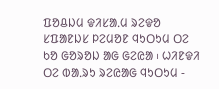ᱯᱚᱪᱡᱢ ᱫᱤᱥᱟᱹᱢ ᱨᱮᱫᱚ ᱥᱯᱟᱱᱡᱥ ᱞᱮᱢᱚᱱ ᱧᱩᱛᱩᱢ ᱛᱮ ᱠᱚ ᱜᱚᱨᱚᱡ ᱟᱜ ᱜᱮᱭᱟ ᱾ ᱦᱤᱱᱫᱤ ᱛᱮ ᱵᱟᱹᱨᱩ ᱨᱮᱭᱟᱜ ᱧᱩᱛᱩᱢ -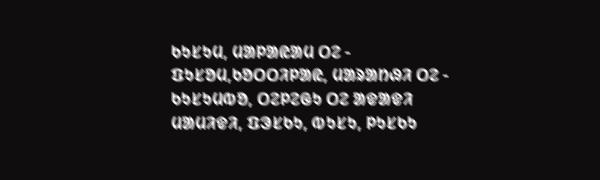ᱠᱩᱥᱩᱢ, ᱢᱟᱞᱟᱭᱟᱢ ᱛᱮ - ᱯᱩᱥᱚᱢ,ᱠᱚᱛᱛᱤᱞᱟᱭ, ᱢᱟᱨᱟᱴᱷᱤ ᱛᱮ - ᱠᱩᱥᱩᱢᱵᱚ, ᱛᱮᱞᱮᱜᱩ ᱛᱮ ᱟᱫᱟᱫᱤ ᱢᱟᱢᱤᱫᱤ, ᱯᱳᱥᱠᱩ, ᱵᱩᱥᱩ, ᱞᱩᱥᱠᱩ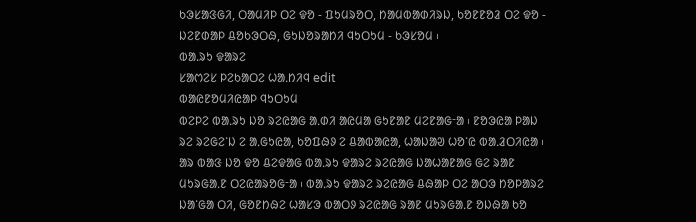ᱠᱳᱥᱟᱝᱜᱤ, ᱛᱟᱢᱤᱞ ᱛᱮ ᱫᱚ - ᱯᱩᱢᱨᱚᱛ, ᱴᱟᱢᱵᱟᱰᱤᱨᱡ, ᱠᱚᱱᱱᱚᱲ ᱛᱮ ᱫᱚ - ᱡᱮᱱᱰᱟᱞ ᱪᱚᱠᱳᱛᱷ, ᱜᱩᱡᱚᱨᱟᱴᱤ ᱧᱩᱛᱩᱢ - ᱠᱳᱥᱚᱢ ᱾
ᱵᱟ.ᱨᱩ ᱫᱟᱨᱮ
ᱥᱟᱬᱮᱥ ᱞᱮᱠᱟᱛᱮ ᱦᱟᱹᱴᱤᱧ edit
ᱵᱟᱭᱱᱚᱢᱤᱭᱟᱞ ᱧᱩᱛᱩᱢ
ᱵᱮᱞᱮ ᱵᱟᱹᱨᱩ ᱡᱚ ᱨᱮᱭᱟᱜ ᱟᱹᱰᱤ ᱟᱭᱢᱟ ᱜᱩᱱᱟᱱ ᱢᱮᱱᱟᱜᱼᱟ ᱾ ᱱᱚᱳᱭᱟ ᱞᱟᱡ ᱨᱮ ᱨᱮᱜᱮᱸᱡ ᱮ ᱟᱹᱜᱩᱭᱟ, ᱠᱚᱯᱷᱽ ᱮ ᱪᱟᱵᱟᱭᱟ, ᱦᱟᱡᱟᱣ ᱦᱚᱸᱭ ᱵᱟᱹᱲᱛᱤᱭᱟ ᱾ ᱟᱨ ᱵᱟᱝ ᱡᱚ ᱫᱚ ᱪᱮᱫᱟᱜ ᱵᱟᱹᱨᱩ ᱫᱟᱨᱮ ᱨᱮᱭᱟᱜ ᱡᱟᱦᱟᱱᱟᱜ ᱜᱮ ᱨᱟᱱ ᱢᱩᱨᱜᱟᱹᱱ ᱛᱮᱭᱟᱨᱚᱜᱼᱟ ᱾ ᱵᱟᱹᱨᱩ ᱫᱟᱨᱮ ᱨᱮᱭᱟᱜ ᱪᱷᱟᱞ ᱛᱮ ᱟᱛᱳ ᱴᱚᱞᱟᱨᱮ ᱡᱟᱸᱜᱟ ᱛᱤ, ᱜᱚᱱᱴᱷᱮ ᱦᱟᱥᱳ ᱵᱟᱛᱽ ᱨᱮᱭᱟᱜ ᱨᱟᱱ ᱢᱩᱨᱜᱟᱹᱱ ᱚᱡᱷᱟ ᱠᱚ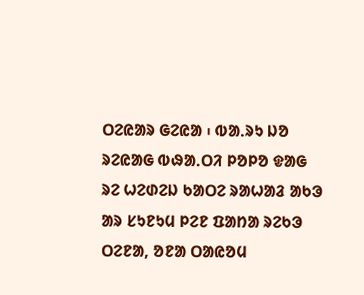ᱛᱮᱭᱟᱨ ᱜᱮᱭᱟ ᱾ ᱵᱟᱹᱨᱩ ᱡᱚ ᱨᱮᱭᱟᱜ ᱵᱷᱟᱹᱛᱤ ᱞᱚᱞᱚ ᱫᱟᱜ ᱨᱮ ᱦᱮᱰᱮᱡ ᱠᱟᱛᱮ ᱨᱟᱦᱟᱲ ᱟᱠᱳ ᱟᱨ ᱥᱩᱱᱩᱢ ᱞᱮᱱ ᱯᱟᱴᱟ ᱨᱮᱠᱳ ᱛᱮᱱᱟ, ᱚᱱᱟ ᱛᱟᱭᱚᱢ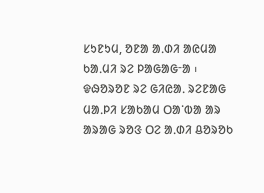ᱥᱩᱱᱩᱢ, ᱚᱱᱟ ᱟᱹᱰᱤ ᱟᱭᱢᱟ ᱠᱟᱹᱢᱤ ᱨᱮ ᱞᱟᱜᱟᱜᱼᱟ ᱾ ᱫᱷᱚᱨᱚᱱ ᱨᱮ ᱜᱤᱭᱟᱹ ᱨᱮᱱᱟᱜ ᱢᱟᱹᱞᱤ ᱥᱟᱠᱟᱢ ᱛᱟᱸᱵᱟ ᱟᱨ ᱟᱨᱟᱜ ᱨᱚᱝ ᱛᱮ ᱟᱹᱰᱤ ᱪᱚᱨᱚᱠ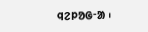ᱧᱮᱞᱚᱜᱼᱟ ᱾